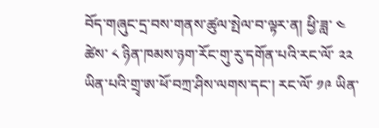བོད་གཞུང་དྲ་བས་གནས་ཚུལ་སྤེལ་བ་ལྟར་ན། ཕྱི་ཟླ་ ༤ ཚེས་ ༨ ཉིན་ཁམས་ཉག་རོང་གུ་རུ་དགོན་པའི་རང་ལོ་ ༢༢ ཡིན་པའི་གྲྭ་ཨ་ཕོ་བཀྲ་ཤིས་ལགས་དང་། རང་ལོ་ ༡༩ ཡིན་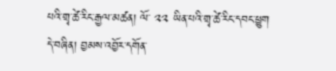པའི་གྲྭ་ཚེ་རིང་རྒྱལ་མཚན། ལོ་ ༢༢ ཡིན་པའི་གྲྭ་ཚེ་རིང་དབང་ཕྱུག དེ་བཞིན། བྱམས་འབྱོར་དགོན་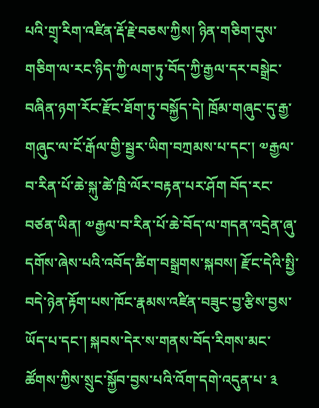པའི་གྲྭ་རིག་འཛིན་རྡོ་རྗེ་བཅས་ཀྱིས། ཉིན་གཅིག་དུས་གཅིག་ལ་རང་ཉིད་ཀྱི་ལག་ཏུ་བོད་ཀྱི་རྒྱལ་དར་བསྒྲེང་བཞིན་ཉག་རོང་རྫོང་ཐོག་ཏུ་བསྐྱོད་དེ། ཁྲོམ་གཞུང་དུ་རྒྱ་གཞུང་ལ་ངོ་རྒོལ་གྱི་སྦྱར་ཡིག་བཀྲམས་པ་དང་། ༧རྒྱལ་བ་རིན་པོ་ཆེ་སྐུ་ཚེ་ཁྲི་ལོར་བརྟན་པར་ཤོག བོད་རང་བཙན་ཡིན། ༧རྒྱལ་བ་རིན་པོ་ཆེ་བོད་ལ་གདན་འདྲེན་ཞུ་དགོས་ཞེས་པའི་འབོད་ཚིག་བསྒྲགས་སྐབས། རྫོང་དེའི་སྤྱི་བདེ་ཉེན་རྟོག་པས་ཁོང་རྣམས་འཛིན་བཟུང་བྱ་རྩིས་བྱས་ཡོད་པ་དང་། སྐབས་དེར་ས་གནས་བོད་རིགས་མང་ཚོགས་ཀྱིས་སྲུང་སྐྱོབ་བྱས་པའི་འོག་དགེ་འདུན་པ་ ༣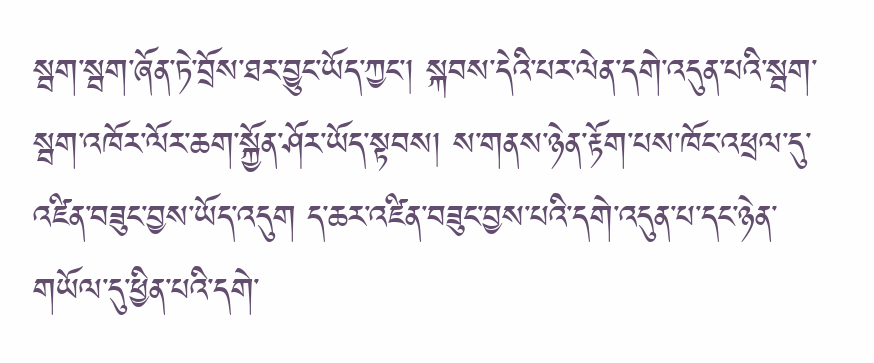སྦག་སྦག་ཞོན་ཏེ་བྲོས་ཐར་བྱུང་ཡོད་ཀྱང་། སྐབས་དེའི་པར་ལེན་དགེ་འདུན་པའི་སྦག་སྦག་འཁོར་ལོར་ཆག་སྐྱོན་ཤོར་ཡོད་སྟབས། ས་གནས་ཉེན་རྟོག་པས་ཁོང་འཕྲལ་དུ་འཛིན་བཟུང་བྱས་ཡོད་འདུག ད་ཆར་འཛིན་བཟུང་བྱས་པའི་དགེ་འདུན་པ་དང་ཉེན་གཡོལ་དུ་ཕྱིན་པའི་དགེ་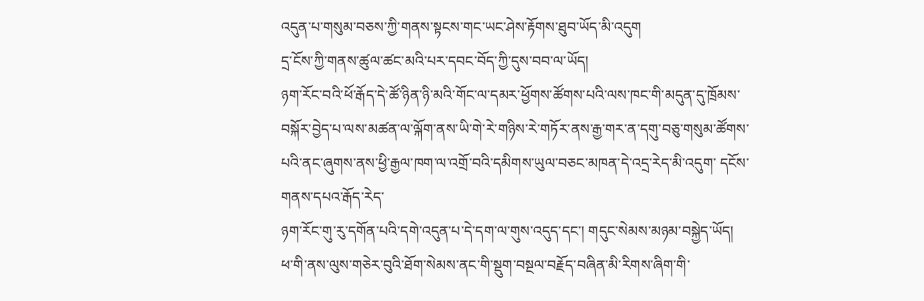འདུན་པ་གསུམ་བཅས་ཀྱི་གནས་སྟངས་གང་ཡང་ཤེས་རྟོགས་ཐུབ་ཡོད་མི་འདུག
དྲ་ངོས་ཀྱི་གནས་ཚུལ་ཚང་མའི་པར་དབང་བོད་ཀྱི་དུས་བབ་ལ་ཡོད།
ཉག་རོང་བའི་ཕོ་རྒོད་དེ་ཚོ་ཉིན་ཉི་མའི་གོང་ལ་དམར་ཕྱོགས་ཚོགས་པའི་ལས་ཁང་གི་མདུན་དུ་ཁྲོམས་བསྐོར་བྱེད་པ་ལས་མཚན་ལ་ལྐོག་ནས་ཡི་གེ་རེ་གཉིས་རེ་གཏོར་ནས་རྒྱ་གར་ན་དགུ་བཅུ་གསུམ་ཚོགས་པའི་ནང་ཞུགས་ནས་ཕྱི་རྒྱལ་ཁག་ལ་འགྲོ་བའི་དམིགས་ཡུལ་བཅང་མཁན་དེ་འདྲ་རེད་མི་འདུག་ དངོས་གནས་དཔའ་རྒོད་རེད་
ཉག་རོང་གུ་རུ་དགོན་པའི་དགེ་འདུན་པ་དེ་དག་ལ་གུས་འདུད་དང་། གདུང་སེམས་མཉམ་བསྐྱེད་ཡོད།
ཕ་གི་ནས་ལུས་གཅེར་བུའི་ཐོག་སེམས་ནང་གི་སྡུག་བསྔལ་བརྗོད་བཞིན་མི་རིགས་ཞིག་གི་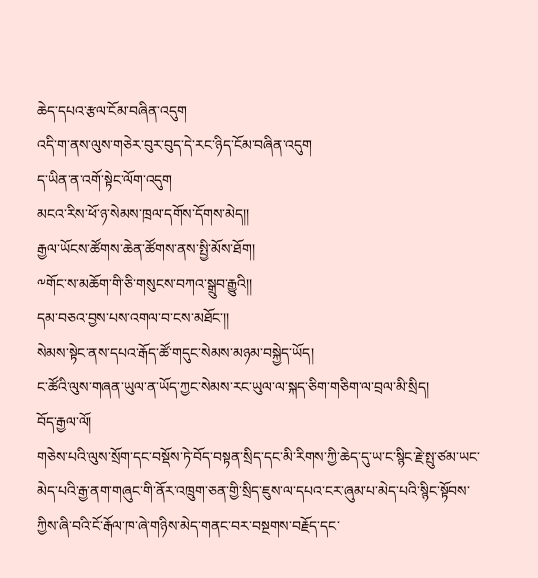ཆེད་དཔའ་རྩལ་ངོམ་བཞིན་འདུག
འདི་ག་ནས་ལུས་གཅེར་བུར་བུད་དེ་རང་ཉིད་ངོམ་བཞིན་འདུག
ད་ཡིན་ན་འགོ་སྟེང་ལོག་འདུག
མངའ་རིས་ཕོ་ཉ་སེམས་ཁྲལ་དགོས་དོགས་མེད།།
རྒྱལ་ཡོངས་ཚོགས་ཆེན་ཚོགས་ནས་སྤྱི་མོས་ཐོག།
༸གོང་ས་མཆོག་གི་ཅི་གསུངས་བཀའ་སྒྲུབ་རྒྱུའི།།
དམ་བཅའ་བྱས་པས་འགལ་བ་ངས་མཐོང་།།
སེམས་སྟེང་ནས་དཔའ་རྒོད་ཚོ་གདུང་སེམས་མཉམ་བསྐྱེད་ཡོད།
ང་ཚོའི་ལུས་གཞན་ཡུལ་ན་ཡོད་ཀྱང་སེམས་རང་ཡུལ་ལ་སྐད་ཅིག་གཅིག་ལ་བྲལ་མི་སྲིད།
བོད་རྒྱལ་ལོ།
གཅེས་པའི་ལུས་སྲོག་དང་བསྡོས་ཏེ་བོད་བསྟན་སྲིད་དང་མི་རིགས་ཀྱི་ཆེད་དུ་ཡ་ང་སྙིང་རྗེ་སྤུ་ཙམ་ཡང་མེད་པའི་རྒྱ་ནག་གཞུང་གི་ནོར་འཁྲུག་ཅན་གྱི་སྲིད་ཇུས་ལ་དཔའ་ངར་ཞུམ་པ་མེད་པའི་སྙིང་སྟོབས་ཀྱིས་ཞི་བའི་ངོ་རྒོལ་ཁ་ཞེ་གཉིས་མེད་གནང་བར་བསྔགས་བརྗོད་དང་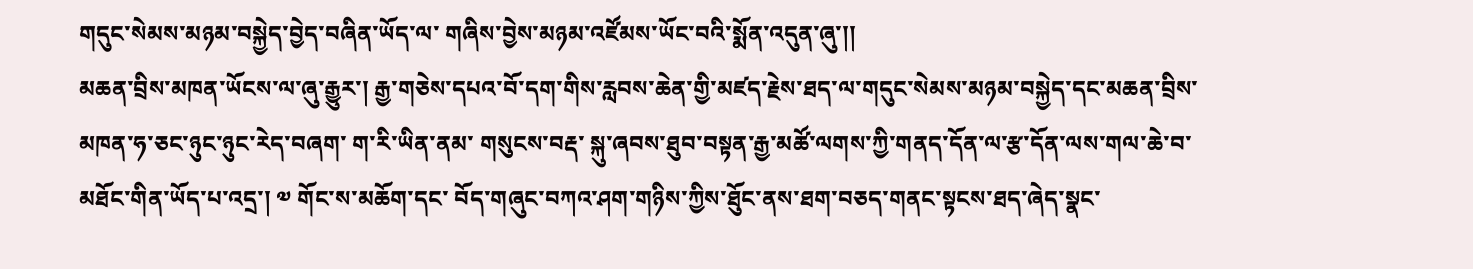གདུང་སེམས་མཉམ་བསྐྱེད་བྱེད་བཞིན་ཡོད་ལ་ གཞིས་བྱེས་མཉམ་འཛོམས་ཡོང་བའི་སྨོན་འདུན་ཞུ་།།
མཆན་བྲིས་མཁན་ཡོངས་ལ་ཞུ་རྒྱུར་། རྒྱ་གཅེས་དཔའ་བོ་དག་གིས་རླབས་ཆེན་གྱི་མཛད་རྗེས་ཐད་ལ་གདུང་སེམས་མཉམ་བསྐྱེད་དང་མཆན་བྲིས་མཁན་ཧ་ཅང་ཉུང་ཉུང་རེད་བཞག་ ག་རི་ཡིན་ནམ་ གསུངས་བརྡ་ སྐུ་ཞབས་ཐུབ་བསྟན་རྒྱ་མཚོ་ལགས་ཀྱི་གནད་དོན་ལ་རྩ་དོན་ལས་གལ་ཆེ་བ་མཐོང་གིན་ཡོད་པ་འདྲ་། ༧ གོང་ས་མཆོག་དང་ བོད་གཞུང་བཀའ་ཤག་གཉིས་ཀྱིས་ཐོུང་ནས་ཐག་བཅད་གནང་སྟངས་ཐད་ཞེད་སྣང་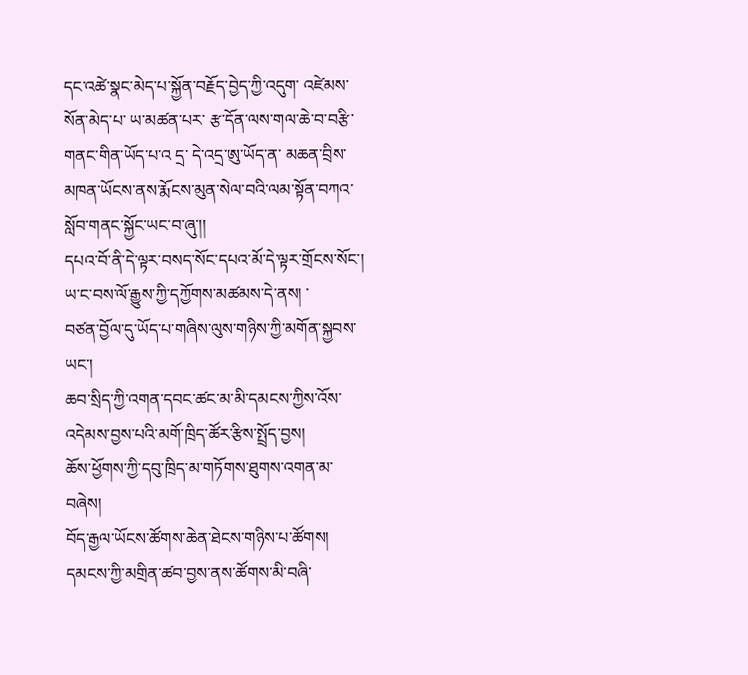དང་འཚེ་སྣང་མེད་པ་སྐྱོན་བརྗོད་བྱེད་ཀྱི་འདུག་ འཛེམས་སོན་མེད་པ་ ཡ་མཚན་པར་ རྩ་དོན་ལས་གལ་ཆེ་བ་བརྩི་གནང་གིན་ཡོད་པ་འ དྲ་ དེ་འདྲ་ཨུ་ཡོད་ན་ མཆན་བྲིས་མཁན་ཡོངས་ནས་རྨོངས་མུན་སེལ་བའི་ལམ་སྟོན་བཀའ་སློབ་གནང་སྐྱོང་ཡང་བ་ཞུ་།།
དཔའ་བོ་ནི་དེ་ལྟར་བསད་སོང་དཔའ་མོ་དེ་ལྟར་གྲོངས་སོང་།
ཡ་ང་བས་ལོ་རྒྱུས་ཀྱི་དཀྱོགས་མཚམས་དེ་ནས། ་
བཙན་བྱོལ་དུ་ཡོད་པ་གཞིས་ལུས་གཉིས་ཀྱི་མགོན་སྐྱབས་ཡང་།
ཆབ་སྲིད་ཀྱི་འགན་དབང་ཚང་མ་མི་དམངས་ཀྱིས་འོས་འདེམས་བྱས་པའི་མགོ་ཁྲིད་ཚོར་རྩིས་སྤྲོད་བྱས།
ཆོས་ཕྱོགས་ཀྱི་དབུ་ཁྲིད་མ་གཏོགས་ཐུགས་འགན་མ་བཞེས།
བོད་རྒྱལ་ཡོངས་ཚོགས་ཆེན་ཐེངས་གཉིས་པ་ཚོགས།
དམངས་ཀྱི་མགྲིན་ཚབ་བྱས་ནས་ཚོགས་མི་བཞི་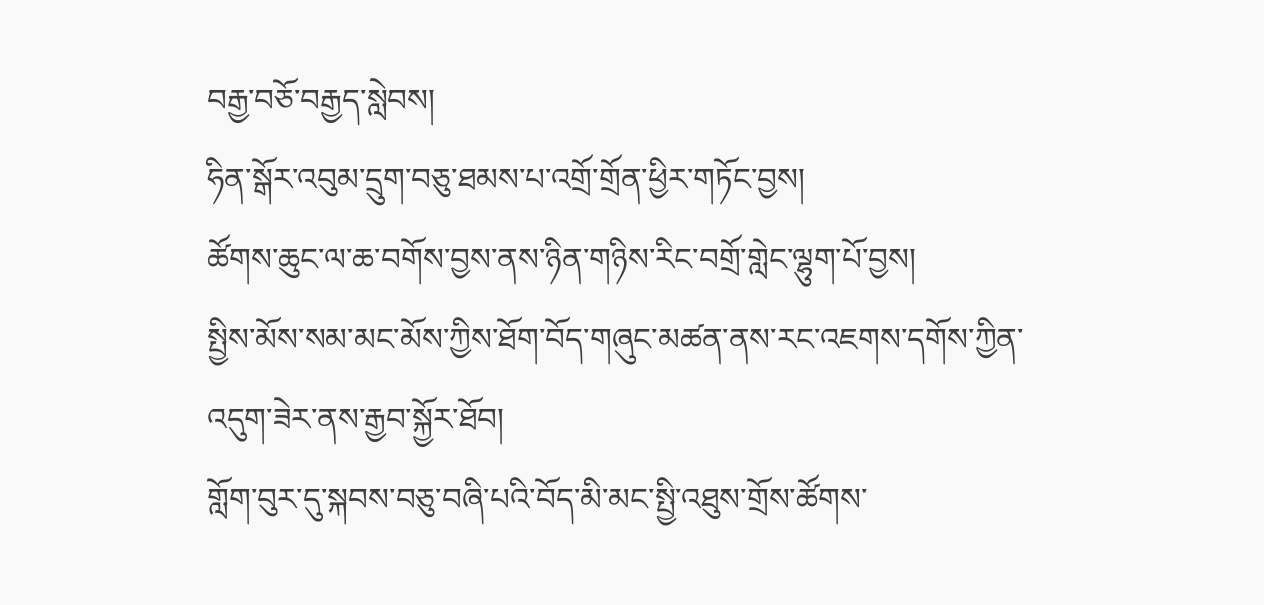བརྒྱ་བཅོ་བརྒྱད་སླེབས།
ཧིན་སྒོར་འབུམ་དྲུག་བཅུ་ཐམས་པ་འགྲོ་གྲོན་ཕྱིར་གཏོང་བྱས།
ཚོགས་ཆུང་ལ་ཆ་བགོས་བྱས་ནས་ཉིན་གཉིས་རིང་བགྲོ་གླེང་ལྷུག་པོ་བྱས།
སྤྱིས་མོས་སམ་མང་མོས་ཀྱིས་ཐོག་བོད་གཞུང་མཚན་ནས་རང་འཇགས་དགོས་ཀྱིན་འདུག་ཟེར་ནས་རྒྱབ་སྐྱོར་ཐོབ།
གློག་བུར་དུ་སྐབས་བཅུ་བཞི་པའི་བོད་མི་མང་སྤྱི་འཐུས་གྲོས་ཚོགས་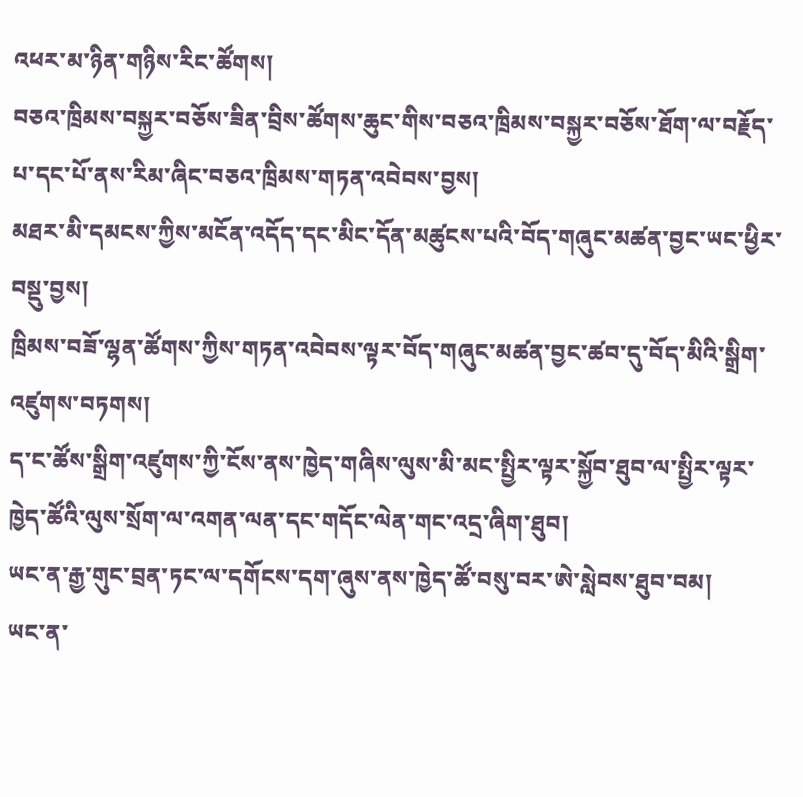འཕར་མ་ཉིན་གཉིས་རིང་ཚོགས།
བཅའ་ཁྲིམས་བསྐྱར་བཅོས་ཟིན་བྲིས་ཚོགས་ཆུང་གིས་བཅའ་ཁྲིམས་བསྐྱར་བཅོས་ཐོག་ལ་བརྗོད་པ་དང་པོ་ནས་རིམ་ཞིང་བཅའ་ཁྲིམས་གཏན་འབེབས་བྱས།
མཐར་མི་དམངས་ཀྱིས་མངོན་འདོད་དང་མིང་དོན་མཚུངས་པའི་བོད་གཞུང་མཚན་བྱང་ཡང་ཕྱིར་བསྡུ་བྱས།
ཁྲིམས་བཟོ་ལྷན་ཚོགས་ཀྱིས་གཏན་འབེབས་ལྟར་བོད་གཞུང་མཚན་བྱང་ཚབ་དུ་བོད་མིའི་སྒྲིག་འཛུགས་བཏགས།
ད་ང་ཚོས་སྒྲིག་འཛུགས་ཀྱི་ངོས་ནས་ཁྱེད་གཞིས་ལུས་མི་མང་སྤྱིར་ལྟར་སྐྱོབ་ཐུབ་ལ་སྤྱིར་ལྟར་ཁྱེད་ཚོའི་ལུས་སྲོག་ལ་འགན་ལན་དང་གདོང་ལེན་གང་འདྲ་ཞིག་ཐུབ།
ཡང་ན་རྒྱ་གུང་བྲན་ཏང་ལ་དགོངས་དག་ཞུས་ནས་ཁྱེད་ཚོ་བསུ་བར་ཨེ་སླེབས་ཐུབ་བམ།
ཡང་ན་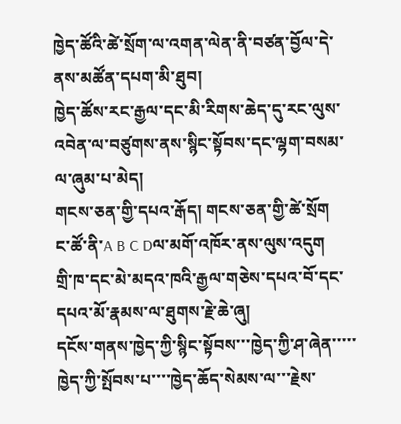ཁྱེད་ཚོའི་ཚེ་སྲོག་ལ་འགན་ལེན་ནི་བཙན་བྱོལ་དེ་ནས་མཚོན་དཔག་མི་ཐུབ།
ཁྱེད་ཚོས་རང་རྒྱལ་དང་མི་རིགས་ཆེད་དུ་རང་ལུས་འབེན་ལ་བཙུགས་ནས་སྙིང་སྟོབས་དང་ལྷག་བསམ་ལ་ཞུམ་པ་མེད།
གངས་ཅན་གྱི་དཔའ་རྒོད། གངས་ཅན་གྱི་ཚེ་སྲོག
ང་ཚོ་ནི་A B C Dལ་མགོ་འཁོར་ནས་ལུས་འདུག
གྲི་ཁ་དང་མེ་མདའ་ཁའི་རྒྱལ་གཅེས་དཔའ་བོ་དང་དཔའ་མོ་རྣམས་ལ་ཐུགས་རྗེ་ཆེ་ཞུ།
དངོས་གནས་ཁྱེད་ཀྱི་སྙིང་སྟོབས་་་ཁྱེད་ཀྱི་ཤ་ཞེན་་་་་ཁྱེད་ཀྱི་སྤོབས་པ་་་་ཁྱེད་ཆོད་སེམས་ལ་་་རྗེས་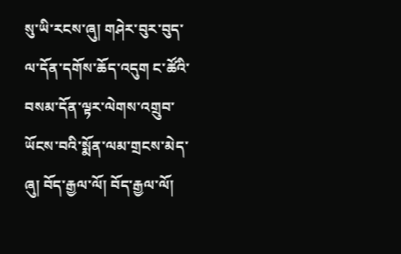སུ་ཡི་རངས་ཞུ། གཤེར་བུར་བུད་ལ་དོན་དགོས་ཆོད་འདུག ང་ཚོའི་བསམ་དོན་ལྟར་ལེགས་འགྲུབ་ཡོངས་བའི་སྨོན་ལམ་གྲངས་མེད་ཞུ། བོད་རྒྱལ་ལོ། བོད་རྒྱལ་ལོ།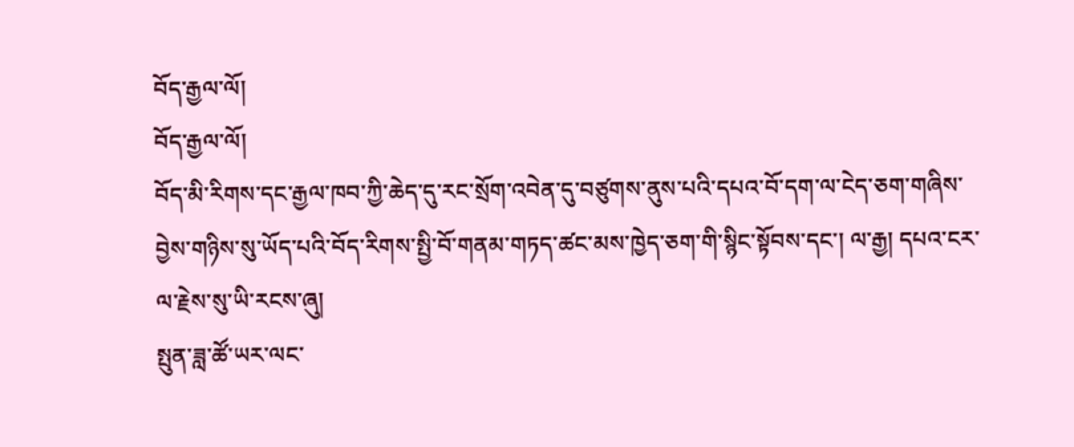བོད་རྒྱལ་ལོ།
བོད་རྒྱལ་ལོ།
བོད་མི་རིགས་དང་རྒྱལ་ཁབ་ཀྱི་ཆེད་དུ་རང་སྲོག་འབེན་དུ་བཙུགས་ནུས་པའི་དཔའ་བོ་དག་ལ་ངེད་ཅག་གཞིས་བྱེས་གཉིས་སུ་ཡོད་པའི་བོད་རིགས་སྤྱི་བོ་གནམ་གཏད་ཚང་མས་ཁྱེད་ཅག་གི་སྙིང་སྟོབས་དང་། ལ་རྒྱ། དཔའ་ངར་ལ་རྗེས་སུ་ཡི་རངས་ཞུ།
སྤུན་ཟླ་ཚོ་ཡར་ལང་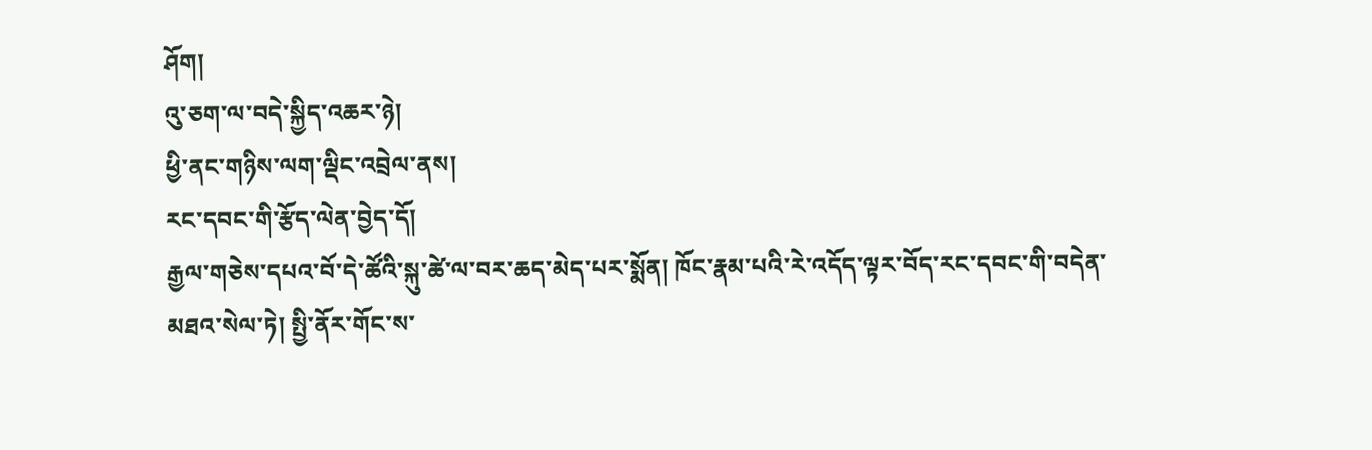ཤོག།
འུ་ཅག་ལ་བདེ་སྐྱིད་འཆར་ཉེ།
ཕྱི་ནང་གཉིས་ལག་ལྡིང་འབྲེལ་ནས།
རང་དབང་གི་རྩོད་ལེན་བྱེད་དོ།
རྒྱལ་གཅེས་དཔའ་བོ་དེ་ཚོའི་སྐུ་ཚེ་ལ་བར་ཆད་མེད་པར་སྨོན། ཁོང་རྣམ་པའི་རེ་འདོད་ལྟར་བོད་རང་དབང་གི་བདེན་མཐའ་སེལ་ཏེ། སྤྱི་ནོར་གོང་ས་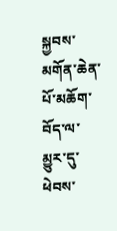སྐྱབས་མགོན་ཆེན་པོ་མཆོག་བོད་ལ་མྱུར་དུ་ཕེབས་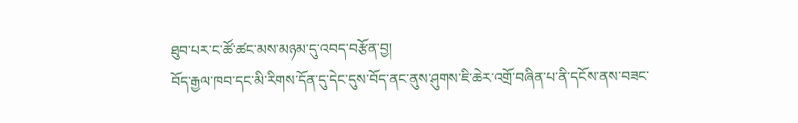ཐུབ་པར་ང་ཚོ་ཚང་མས་མཉམ་དུ་འབད་བརྩོན་བྱ།
བོད་རྒྱལ་ཁབ་དང་མི་རིགས་དོན་དུ་དེང་དུས་བོད་ནང་ནུས་ཤུགས་ཇི་ཆེར་འགྲོ་བཞིན་པ་ནི་དངོས་ནས་བཟང་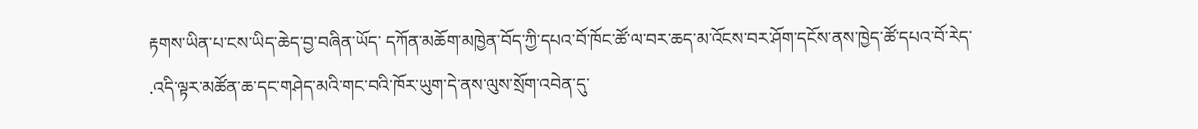རྟགས་ཡིན་པ་ངས་ཡིད་ཆེད་བྱ་བཞིན་ཡོད་ དཀོན་མཆོག་མཁྱེན་བོད་ཀྱི་དཔའ་བོ་ཁོང་ཚོ་ལ་བར་ཆད་མ་འོངས་བར་ཤོག་དངོས་ནས་ཁྱེད་ཚོ་དཔའ་བོ་རེད་
.འདི་ལྟར་མཚོན་ཆ་དང་གཤེད་མའི་གང་བའི་ཁོར་ཡུག་དེ་ནས་ལུས་སྲོག་འབེན་དུ་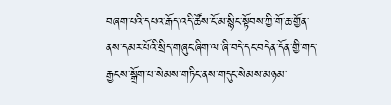བཞག་པའི་དཔའ་རྒོད་འདི་ཚོས་ངོ་མ་སྙིང་སྟོབས་ཀྱི་གོ་ཆ་གྱོན་ནས་དམར་པོའི་སྲིད་གཞུང་ཞིག་ལ་ཞི་བདེ་དང་བདེན་དོན་གྱི་གད་རྒྱངས་སྒྲོག་པ་སེམས་གཏིང་ནས་གདུང་སེམས་མཉམ་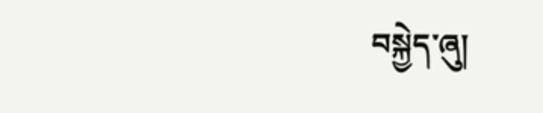བསྐྱེད་ཞུ།